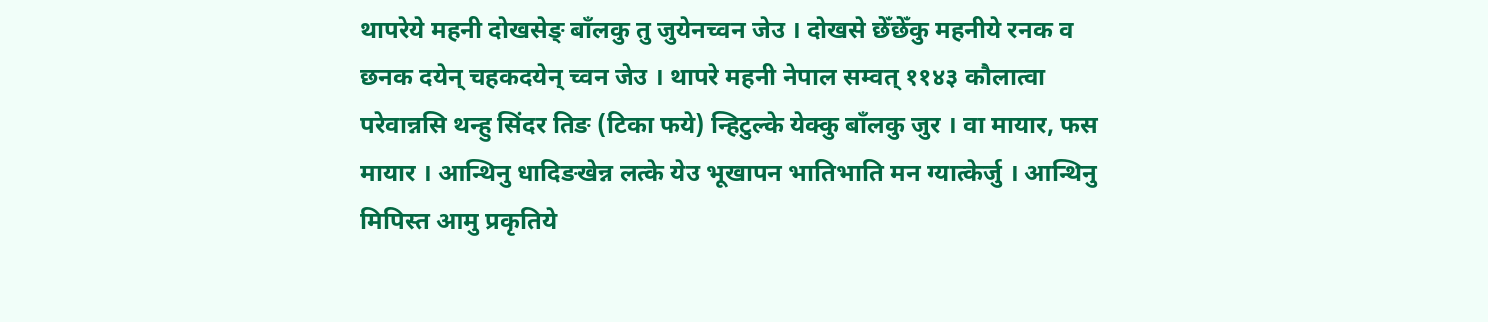थापरेये महनी दोखसेङ् बाँलकु तु जुयेनच्वन जेउ । दोखसे छेँछेँकु महनीये रनक व छनक दयेन् चहकदयेन् च्वन जेउ । थापरे महनी नेपाल सम्वत् ११४३ कौलात्वा परेवान्नसि थन्हु सिंदर तिङ (टिका फये) न्हिटुल्के येक्कु बाँलकु जुर । वा मायार, फस मायार । आन्थिनु धादिङखेन्न लत्के येउ भूखापन भातिभाति मन ग्यात्केर्जु । आन्थिनु मिपिस्त आमु प्रकृतिये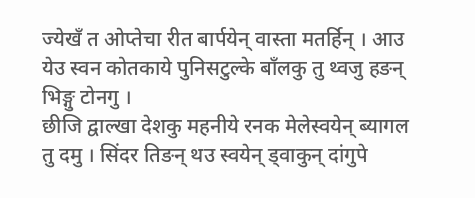ज्येखँ त ओप्तेचा रीत बार्पयेन् वास्ता मतर्हिन् । आउ येउ स्वन कोतकाये पुनिसटुल्के बाँलकु तु थ्वजु हङन् भिङ्गु टोनगु ।
छीजि द्वाल्खा देशकु महनीये रनक मेलेस्वयेन् ब्यागल तु दमु । सिंदर तिङन् थउ स्वयेन् ड्वाकुन् दांगुपे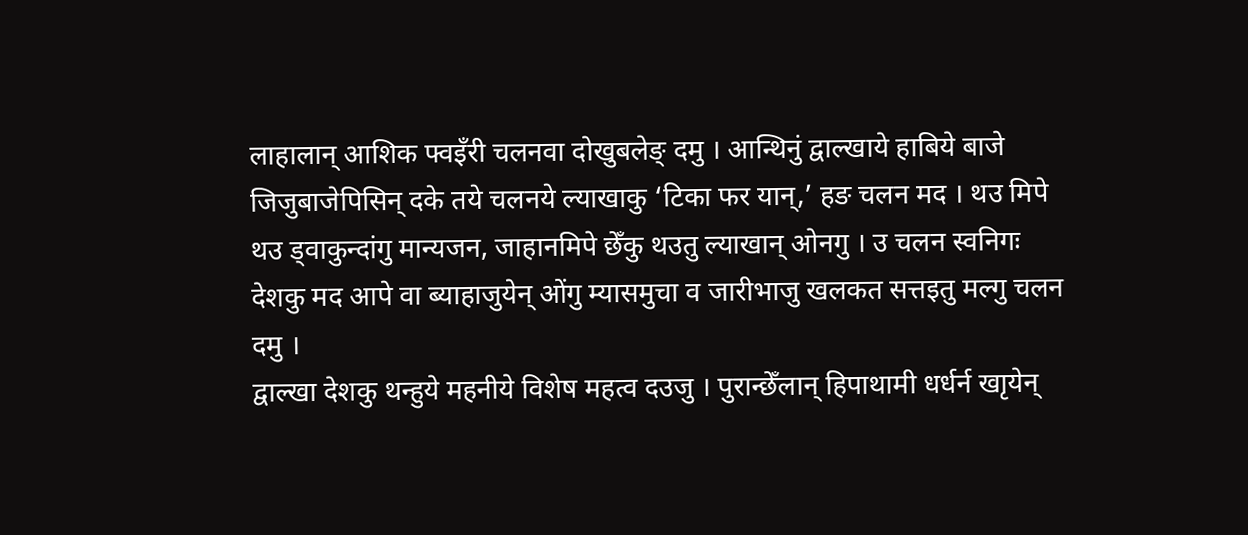लाहालान् आशिक फ्वइँरी चलनवा दोखुबलेङ् दमु । आन्थिनुं द्वाल्खाये हाबिये बाजे जिजुबाजेपिसिन् दके तये चलनये ल्याखाकु ‘टिका फर यान्,’ हङ चलन मद । थउ मिपे थउ ड्वाकुन्दांगु मान्यजन, जाहानमिपे छेँकु थउतु ल्याखान् ओनगु । उ चलन स्वनिगः देशकु मद आपे वा ब्याहाजुयेन् ओंगु म्यासमुचा व जारीभाजु खलकत सत्तइतु मल्गु चलन दमु ।
द्वाल्खा देशकु थन्हुये महनीये विशेष महत्व दउजु । पुरान्छेँलान् हिपाथामी धर्धर्न खाृयेन्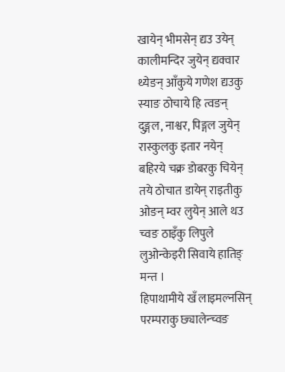खायेन् भीमसेन् द्यउ उयेन् कालीमन्दिर जुयेन् द्यक्वार थ्येङन् आँकुये गणेश द्यउकु स्याङ ठोचाये हि त्वङन् दुङ्गल, नाश्वर, पिङ्गल जुयेन् रास्कुलकु इतार नयेन् बहिरये चक्र डोबरकु चियेन् तये ठोचात डायेन् राइतीकु ओङन् म्वर लुयेन् आले थउ च्वङ ठाइँकु लिपुले लुओन्केइरी सिवाये हातिङ् मन्त ।
हिपाथामीये खँ लाइमल्नसिन् परम्पराकु छ्यालेन्च्वङ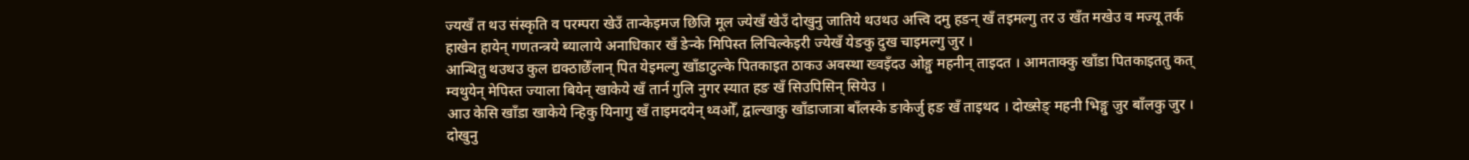ज्यखँ त थउ संस्कृति व परम्परा खेउँ तान्केइमज छिजि मूल ज्येखँ खेउँ दोखुनु जातिये थउथउ अत्त्वि दमु हङन् खँ तइमल्गु तर उ खँत मखेउ व मज्यू तर्क हाखेन हायेन् गणतन्त्रये ब्यालाये अनाधिकार खँ ङेन्के मिपिस्त लिचिल्केइरी ज्येखँ येङकु दुख चाइमल्गु जुर ।
आन्थितु थउथउ कुल द्यक्ठाछेँलान् पित येइमल्गु खाँडाटुल्के पितकाइत ठाकउ अवस्था ख्वइँदउ ओङ्गु महनीन् ताइदत । आमताक्कु खाँडा पितकाइततु कत् म्वथुयेन् मेपिस्त ज्याला बियेन् खाकेये खँ तार्न गुलि नुगर स्यात हङ खँ सिउपिसिन् सियेउ ।
आउ केसि खाँडा खाकेये न्हिकु यिनागु खँ ताइमदयेन् थ्वओँ, द्वाल्खाकु खाँडाजात्रा बाँलस्के ङाकेर्जु हङ खँ ताइथद । दोख्सेङ् महनी भिङ्गु जुर बाँलकु जुर । दोखुनु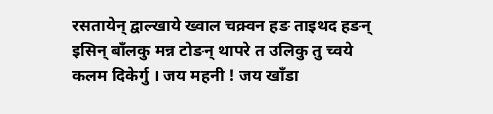रसतायेन् द्वाल्खाये ख्वाल चक्र्वन हङ ताइथद हङन् इसिन् बाँलकु मन्न टोङन् थापरे त उलिकु तु च्वये कलम दिकेर्गु । जय महनी ! जय खाँडा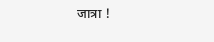जात्रा !